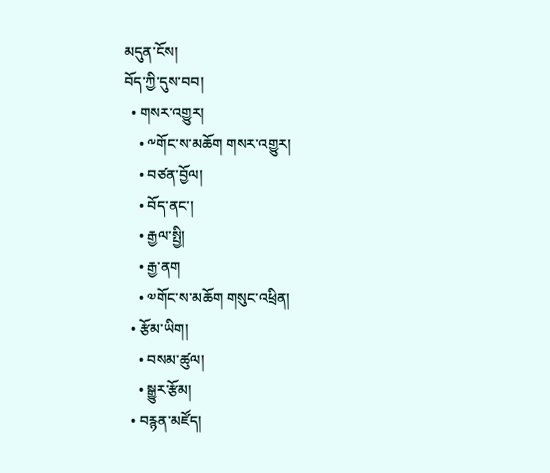མདུན་ངོས།
བོད་ཀྱི་དུས་བབ།
  • གསར་འགྱུར།
    • ༸གོང་ས་མཆོག གསར་འགྱུར།
    • བཙན་བྱོལ།
    • བོད་ནང་།
    • རྒྱལ་སྤྱི།
    • རྒྱ་ནག
    • ༧གོང་ས་མཆོག གསུང་འཕྲིན།
  • རྩོམ་ཡིག།
    • བསམ་ཚུལ།
    • སྒྱུར་རྩོམ།
  • བརྙན་མཛོད།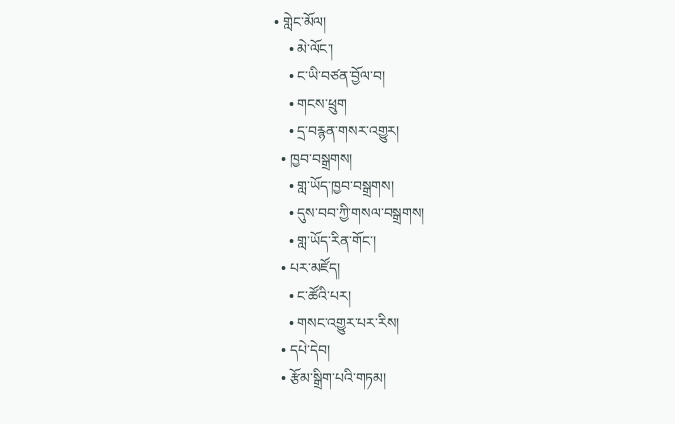• གླེང་མོལ།
    • མེ་ལོང་།
    • ང་ཡི་བཙན་བྱོལ་བ།
    • གངས་ཕྲུག
    • དྲ་བརྙན་གསར་འགྱུར།
  • ཁྱབ་བསྒྲགས།
    • གླ་ཡོད་ཁྱབ་བསྒྲགས།
    • དུས་བབ་ཀྱི་གསལ་བསྒྲགས།
    • གླ་ཡོད་རིན་གོང་།
  • པར་མཛོད།
    • ང་ཚོའི་པར།
    • གསང་འགྱུར་པར་རིས།
  • དཔེ་དེབ།
  • རྩོམ་སྒྲིག་པའི་གཏམ།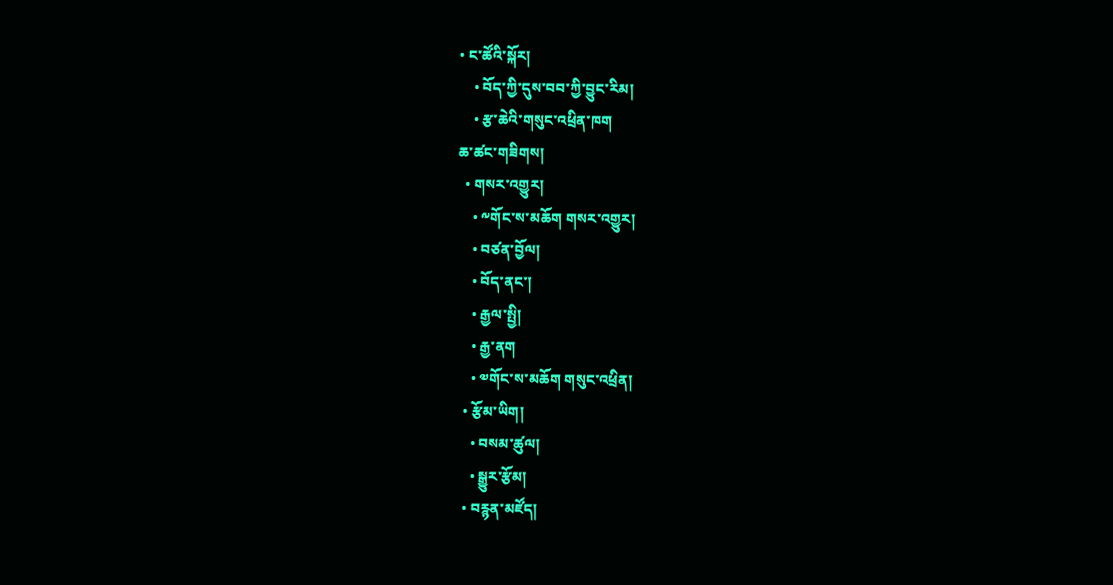• ང་ཚོའི་སྐོར།
    • བོད་ཀྱི་དུས་བབ་ཀྱི་བྱུང་རིམ།
    • རྩ་ཆེའི་གསུང་འཕྲིན་ཁག
ཆ་ཚང་གཟིགས།
  • གསར་འགྱུར།
    • ༸གོང་ས་མཆོག གསར་འགྱུར།
    • བཙན་བྱོལ།
    • བོད་ནང་།
    • རྒྱལ་སྤྱི།
    • རྒྱ་ནག
    • ༧གོང་ས་མཆོག གསུང་འཕྲིན།
  • རྩོམ་ཡིག།
    • བསམ་ཚུལ།
    • སྒྱུར་རྩོམ།
  • བརྙན་མཛོད།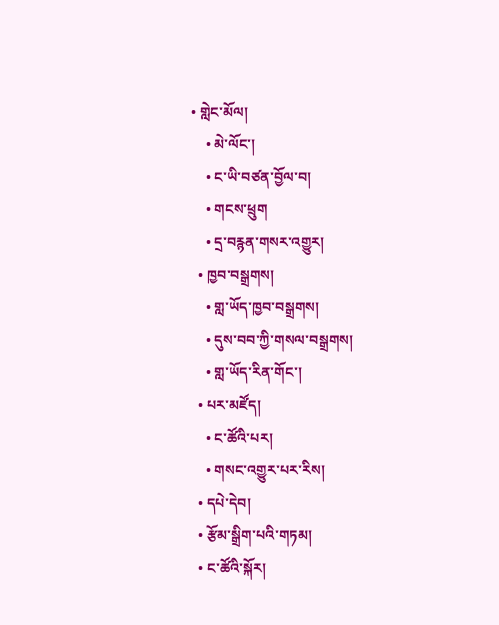• གླེང་མོལ།
    • མེ་ལོང་།
    • ང་ཡི་བཙན་བྱོལ་བ།
    • གངས་ཕྲུག
    • དྲ་བརྙན་གསར་འགྱུར།
  • ཁྱབ་བསྒྲགས།
    • གླ་ཡོད་ཁྱབ་བསྒྲགས།
    • དུས་བབ་ཀྱི་གསལ་བསྒྲགས།
    • གླ་ཡོད་རིན་གོང་།
  • པར་མཛོད།
    • ང་ཚོའི་པར།
    • གསང་འགྱུར་པར་རིས།
  • དཔེ་དེབ།
  • རྩོམ་སྒྲིག་པའི་གཏམ།
  • ང་ཚོའི་སྐོར།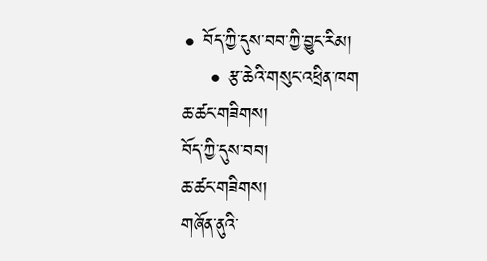• བོད་ཀྱི་དུས་བབ་ཀྱི་བྱུང་རིམ།
    • རྩ་ཆེའི་གསུང་འཕྲིན་ཁག
ཆ་ཚང་གཟིགས།
བོད་ཀྱི་དུས་བབ།
ཆ་ཚང་གཟིགས།
གཞོན་ནུའི་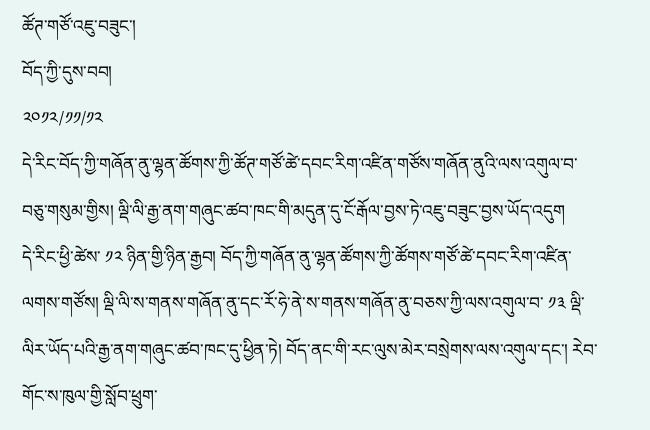ཚོཊ་གཙོ་འཇུ་བཟུང་།
བོད་ཀྱི་དུས་བབ།
༢༠༡༢/༡༡/༡༢
དེ་རིང་བོད་ཀྱི་གཞོན་ནུ་ལྷན་ཚོགས་ཀྱི་ཚོཊ་གཙོ་ཚེ་དབང་རིག་འཛིན་གཙོས་གཞོན་ནུའི་ལས་འགུལ་བ་བཅུ་གསུམ་གྱིས། ལྡི་ལི་རྒྱ་ནག་གཞུང་ཚབ་ཁང་གི་མདུན་དུ་ངོ་རྒོལ་བྱས་ཏེ་འཇུ་བཟུང་བྱས་ཡོད་འདུག
དེ་རིང་ཕྱི་ཚེས་ ༡༢ ཉིན་གྱི་ཉིན་རྒྱབ། བོད་ཀྱི་གཞོན་ནུ་ལྷན་ཚོགས་ཀྱི་ཚོགས་གཙོ་ཚེ་དབང་རིག་འཛིན་ལགས་གཙོས། ལྡི་ལི་ས་གནས་གཞོན་ནུ་དང་རོ་ཧེ་ནེ་ས་གནས་གཞོན་ནུ་བཅས་ཀྱི་ལས་འགུལ་བ་ ༡༣ ལྡི་ལིར་ཡོད་པའི་རྒྱ་ནག་གཞུང་ཚབ་ཁང་དུ་ཕྱིན་ཏེ། བོད་ནང་གི་རང་ལུས་མེར་བསྲེགས་ལས་འགུལ་དང་། རེབ་གོང་ས་ཁུལ་གྱི་སློབ་ཕྲུག་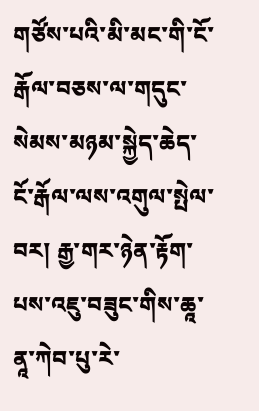གཙོས་པའི་མི་མང་གི་ངོ་རྒོལ་བཅས་ལ་གདུང་སེམས་མཉམ་སྐྱེད་ཆེད་ངོ་རྒོལ་ལས་འགུལ་སྤེལ་བར། རྒྱ་གར་ཉེན་རྟོག་པས་འཇུ་བཟུང་གིས་ཆཱ་ནཱ་ཀེབ་པུ་རེ་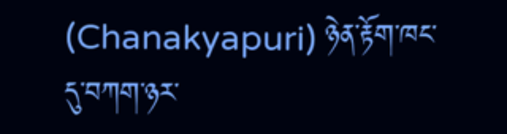(Chanakyapuri) ཉེན་རྟོག་ཁང་དུ་བཀག་ཉར་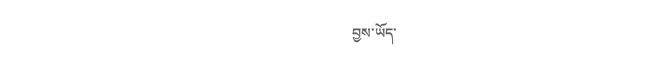བྱས་ཡོད་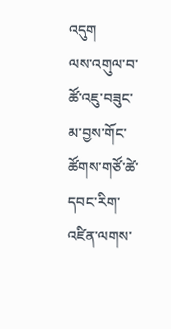འདུག
ལས་འགུལ་བ་ཚོ་འཇུ་བཟུང་མ་བྱས་གོང་ཚོགས་གཙོ་ཚེ་དབང་རིག་འཛིན་ལགས་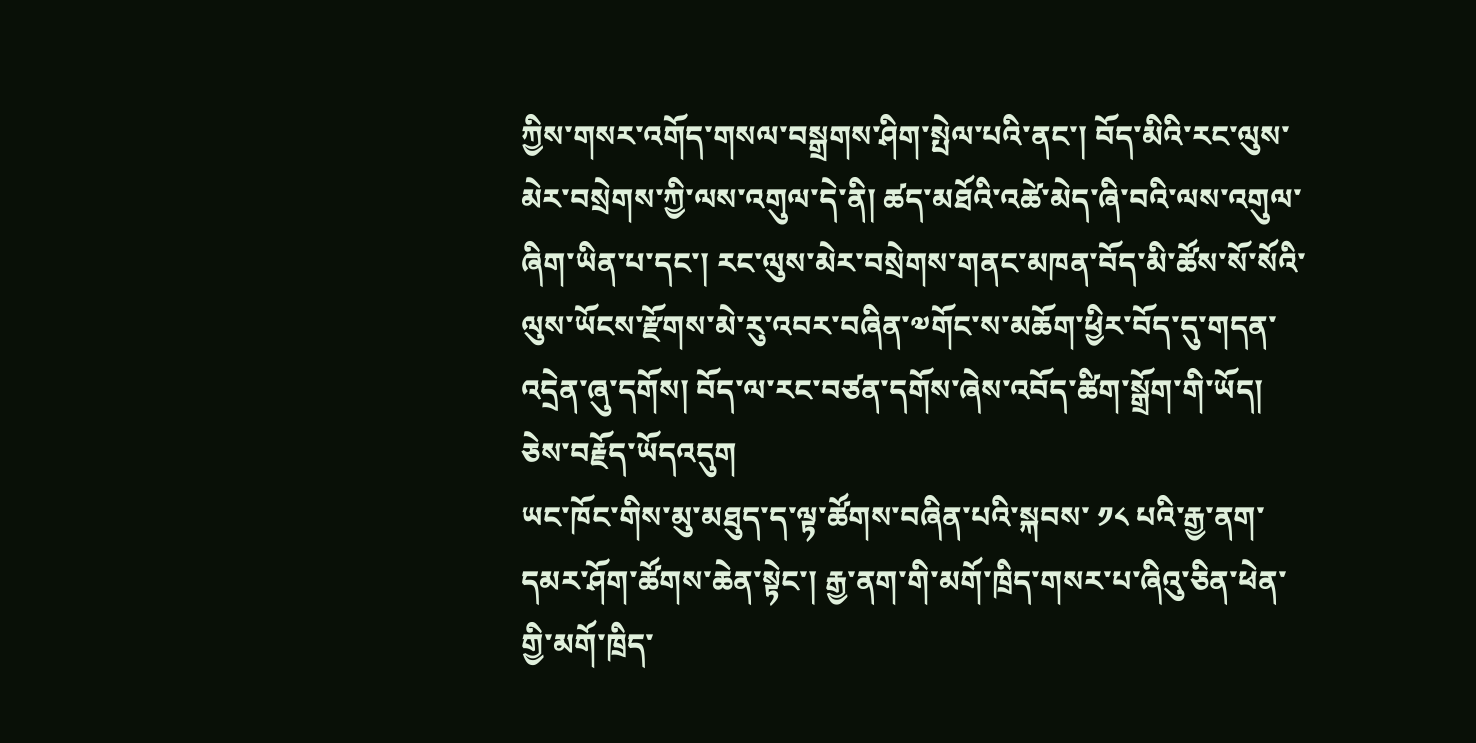ཀྱིས་གསར་འགོད་གསལ་བསྒྲགས་ཤིག་སྤེལ་པའི་ནང་། བོད་མིའི་རང་ལུས་མེར་བསྲེགས་ཀྱི་ལས་འགུལ་དེ་ནི། ཚད་མཐོའི་འཚེ་མེད་ཞི་བའི་ལས་འགུལ་ཞིག་ཡིན་པ་དང་། རང་ལུས་མེར་བསྲེགས་གནང་མཁན་བོད་མི་ཚོས་སོ་སོའི་ལུས་ཡོངས་རྫོགས་མེ་རུ་འབར་བཞིན་༧གོང་ས་མཆོག་ཕྱིར་བོད་དུ་གདན་འདྲེན་ཞུ་དགོས། བོད་ལ་རང་བཙན་དགོས་ཞེས་འབོད་ཚིག་སྒྲོག་གི་ཡོད། ཅེས་བརྗོད་ཡོདའདུག
ཡང་ཁོང་གིས་མུ་མཐུད་ད་ལྟ་ཚོགས་བཞིན་པའི་སྐབས་ ༡༨ པའི་རྒྱ་ནག་དམར་ཤོག་ཚོགས་ཆེན་སྟེང་། རྒྱ་ནག་གི་མགོ་ཁྲིད་གསར་པ་ཞིའུ་ཅིན་ཕེན་གྱི་མགོ་ཁྲིད་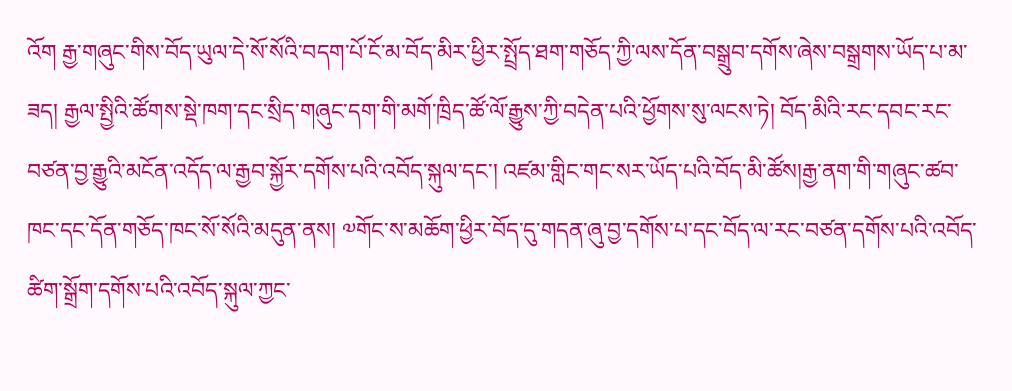འོག རྒྱ་གཞུང་གིས་བོད་ཡུལ་དེ་སོ་སོའི་བདག་པོ་ངོ་མ་བོད་མིར་ཕྱིར་སྤྲོད་ཐག་གཅོད་ཀྱི་ལས་དོན་བསྒྲུབ་དགོས་ཞེས་བསྒྲགས་ཡོད་པ་མ་ཟད། རྒྱལ་སྤྱིའི་ཚོགས་སྡེ་ཁག་དང་སྲིད་གཞུང་དག་གི་མགོ་ཁྲིད་ཚོ་ལོ་རྒྱུས་ཀྱི་བདེན་པའི་ཕྱོགས་སུ་ལངས་ཏེ། བོད་མིའི་རང་དབང་རང་བཙན་བྱ་རྒྱུའི་མངོན་འདོད་ལ་རྒྱབ་སྐྱོར་དགོས་པའི་འབོད་སྐུལ་དང་། འཛམ་གླིང་གང་སར་ཡོད་པའི་བོད་མི་ཚོས།རྒྱ་ནག་གི་གཞུང་ཚབ་ཁང་དང་དོན་གཅོད་ཁང་སོ་སོའི་མདུན་ནས། ༧གོང་ས་མཆོག་ཕྱིར་བོད་དུ་གདན་ཞུ་བྱ་དགོས་པ་དང་བོད་ལ་རང་བཙན་དགོས་པའི་འབོད་ཚིག་སྒྲོག་དགོས་པའི་འབོད་སྐུལ་ཀྱང་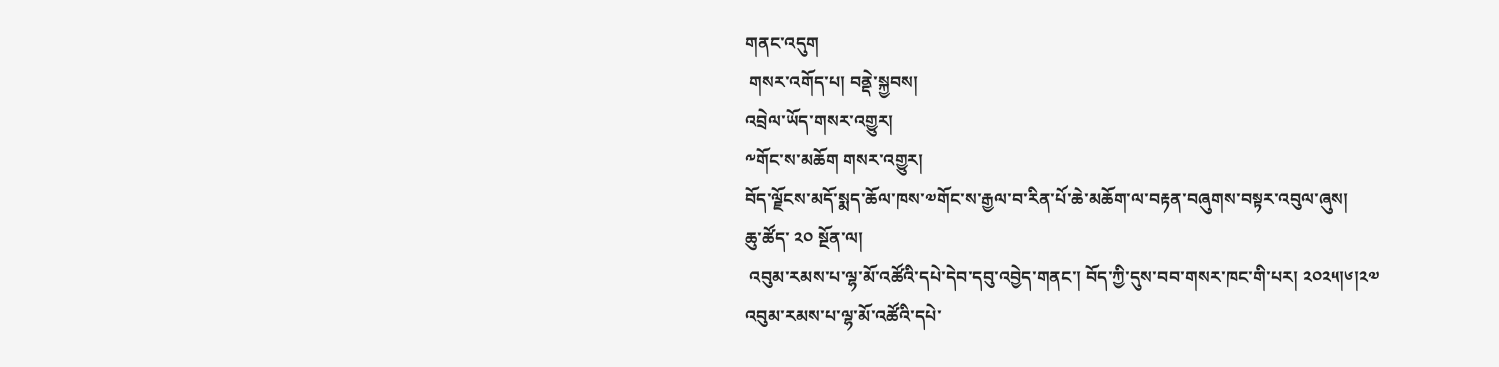གནང་འདུག
 གསར་འགོད་པ། བནྡེ་སྐྱབས།
འབྲེལ་ཡོད་གསར་འགྱུར།
༸གོང་ས་མཆོག གསར་འགྱུར།
བོད་ལྗོངས་མདོ་སྨད་ཆོལ་ཁས་༧གོང་ས་རྒྱལ་བ་རིན་པོ་ཆེ་མཆོག་ལ་བརྟན་བཞུགས་བསྟར་འབུལ་ཞུས།
ཆུ་ཚོད་ ༢༠ སྔོན་ལ།
 འབུམ་རམས་པ་ལྷ་མོ་འཚོའི་དཔེ་དེབ་དབུ་འབྱེད་གནང་། བོད་ཀྱི་དུས་བབ་གསར་ཁང་གི་པར། ༢༠༢༥།༦།༢༧
འབུམ་རམས་པ་ལྷ་མོ་འཚོའི་དཔེ་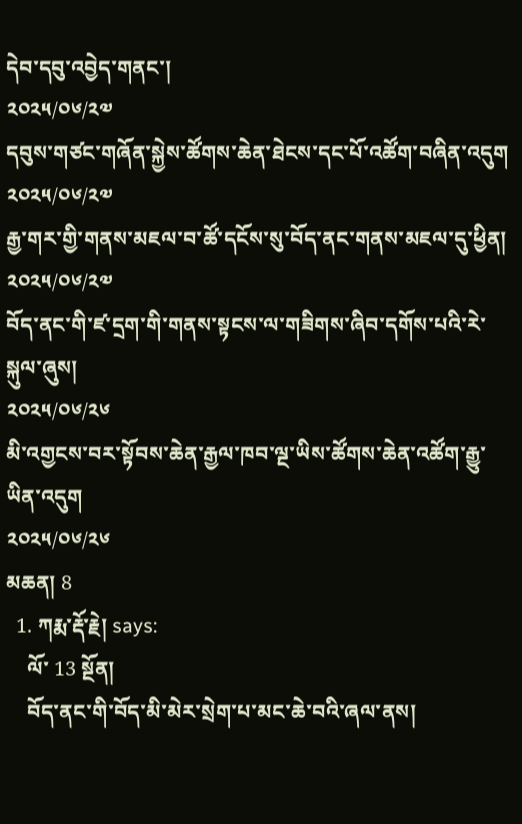དེབ་དབུ་འབྱེད་གནང་།
༢༠༢༥/༠༦/༢༧
དབུས་གཙང་གཞོན་སྐྱེས་ཚོགས་ཆེན་ཐེངས་དང་པོ་འཚོག་བཞིན་འདུག
༢༠༢༥/༠༦/༢༧
རྒྱ་གར་གྱི་གནས་མཇལ་བ་ཚོ་དངོས་སུ་བོད་ནང་གནས་མཇལ་དུ་ཕྱིན།
༢༠༢༥/༠༦/༢༧
བོད་ནང་གི་ཛ་དྲག་གི་གནས་སྟངས་ལ་གཟིགས་ཞིབ་དགོས་པའི་རེ་སྐུལ་ཞུས།
༢༠༢༥/༠༦/༢༦
མི་འགྱངས་བར་སྟོབས་ཆེན་རྒྱལ་ཁབ་ལྔ་ཡིས་ཚོགས་ཆེན་འཚོག་རྒྱུ་ཡིན་འདུག
༢༠༢༥/༠༦/༢༦
མཆན། 8
  1. ཀརྨ་རྡོ་རྗེ། says:
    ལོ་ 13 སྔོན།
    བོད་ནང་གི་བོད་མི་མེར་སྲེག་པ་མང་ཆེ་བའི་ཞལ་ནས།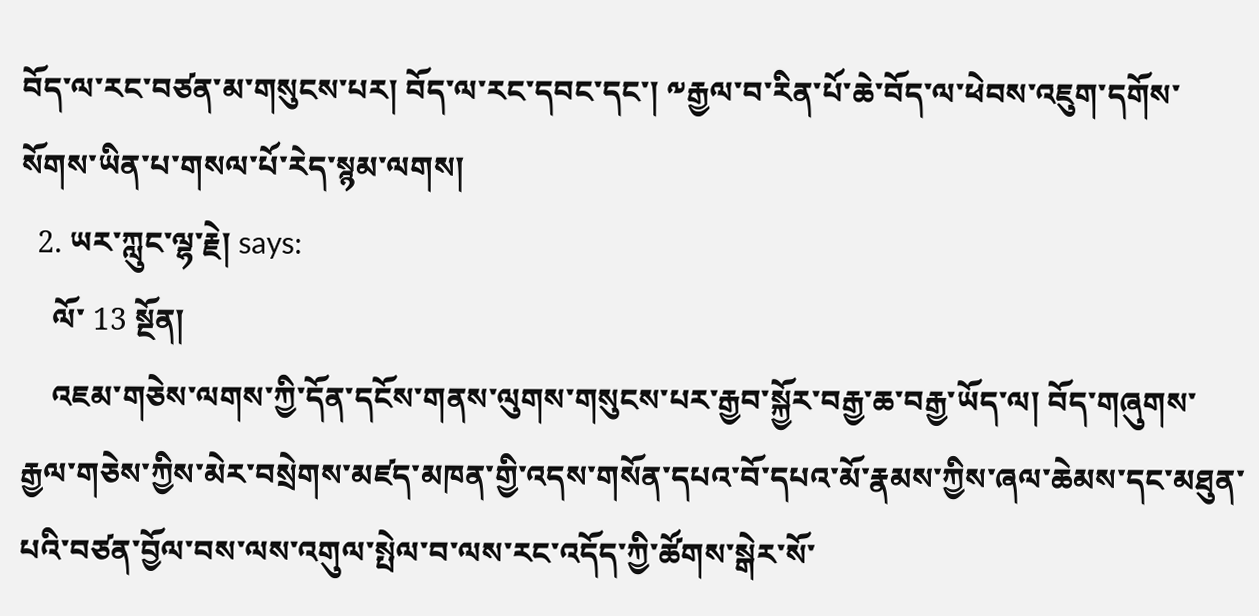བོད་ལ་རང་བཙན་མ་གསུངས་པར། བོད་ལ་རང་དབང་དང་། ༸རྒྱལ་བ་རིན་པོ་ཆེ་བོད་ལ་ཕེབས་འཇུག་དགོས་སོགས་ཡིན་པ་གསལ་པོ་རེད་སྙམ་ལགས།
  2. ཡར་ཀླུང་ལྷ་རྗེ། says:
    ལོ་ 13 སྔོན།
    འཇམ་གཅེས་ལགས་ཀྱི་དོན་དངོས་གནས་ལུགས་གསུངས་པར་རྒྱབ་སྐྱོར་བརྒྱ་ཆ་བརྒྱ་ཡོད་ལ། བོད་གཞུགས་རྒྱལ་གཅེས་ཀྱིས་མེར་བསྲེགས་མཛད་མཁན་གྱི་འདས་གསོན་དཔའ་བོ་དཔའ་མོ་རྣམས་ཀྱིས་ཞལ་ཆེམས་དང་མཐུན་པའི་བཙན་བྱོལ་བས་ལས་འགུལ་སྤེལ་བ་ལས་རང་འདོད་ཀྱི་ཚོགས་སྒེར་སོ་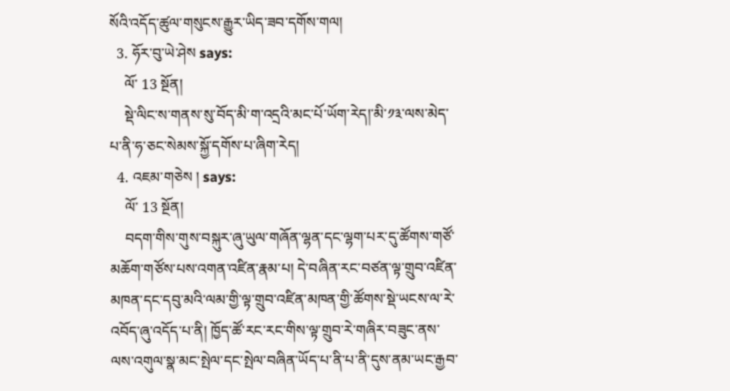སོའི་འདོད་ཚུལ་གསུངས་རྒྱུར་ཡིད་ཟབ་དགོས་གལ།
  3. ཧོར་བུ་ཡེ་ཤེས says:
    ལོ་ 13 སྔོན།
    སྡེ་ལིང་ས་གནས་སུ་བོད་མི་ག་འདྲའི་མང་པོ་ཡོག་རེད།་མི་༡༣་ལས་མེད་པ་ནི་ཧ་ཅང་སེམས་སྐྱོ་དགོས་པ་ཞིག་རེད།
  4. འཇམ་གཅེས ། says:
    ལོ་ 13 སྔོན།
    བདག་གིས་གུས་བསྐུར་ཞུ་ཡུལ་གཞོན་ལྷན་དང་ལྷག་པར་དུ་ཚོགས་གཙོ་མཆོག་གཙོས་པས་འགན་འཛིན་རྣམ་པ། དེ་བཞིན་རང་བཙན་ལྟ་གྲུབ་འཛིན་མཁན་དང་དབུ་མའི་ལམ་གྱི་ལྟ་གྲུབ་འཛིན་མཁན་གྱི་ཚོགས་སྡེ་ཡངས་ལ་རེ་འབོད་ཞུ་འདོད་པ་ནི། ཁྱོད་ཚོ་རང་རང་གིས་ལྟ་གྲུབ་རེ་གཞིར་བཟུང་ནས་ལས་འགུལ་སྣ་མང་སྤེལ་དང་སྤེལ་བཞིན་ཡོད་པ་ནི་པ་ནི་དུས་ནམ་ཡང་རྒྱབ་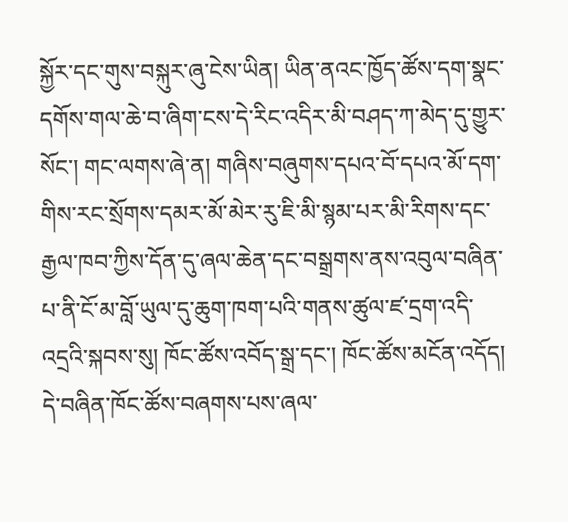སྐྱོར་དང་གུས་བསྐུར་ཞུ་ངེས་ཡིན། ཡིན་ནའང་ཁྱོད་ཚོས་དག་སྣང་དགོས་གལ་ཆེ་བ་ཞིག་ངས་དེ་རིང་འདིར་མི་བཤད་ཀ་མེད་དུ་གྱུར་སོང་། གང་ལགས་ཞེ་ན། གཞིས་བཞུགས་དཔའ་བོ་དཔའ་མོ་དག་གིས་རང་སྲོགས་དམར་མོ་མེར་རུ་ཇི་མི་སྙམ་པར་མི་རིགས་དང་རྒྱལ་ཁབ་ཀྱིས་དོན་དུ་ཞལ་ཆེན་དང་བསྒྲགས་ནས་འབུལ་བཞིན་པ་ནི་ངོ་མ་བློ་ཡུལ་དུ་ཆུག་ཁག་པའི་གནས་ཚུལ་ཛ་དྲག་འདི་འདྲའི་སྐབས་སུ། ཁོང་ཚོས་འབོད་སྒྲ་དང་། ཁོང་ཚོས་མངོན་འདོད། དེ་བཞིན་ཁོང་ཚོས་བཞགས་པས་ཞལ་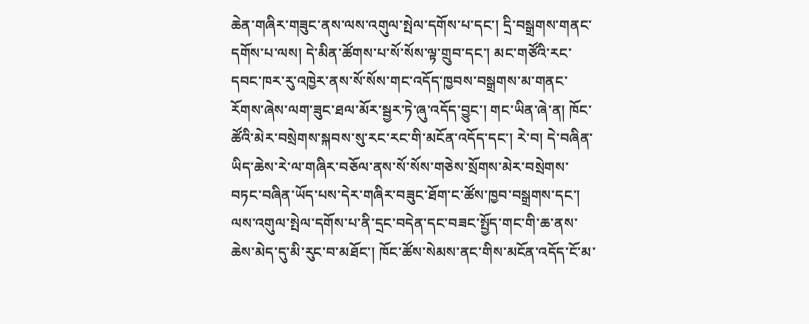ཆེན་གཞིར་གཟུང་ནས་ལས་འགུལ་སྤེལ་དགོས་པ་དང་། དྲི་བསྒྲགས་གནང་དགོས་པ་ལས། དེ་མིན་ཚོགས་པ་སོ་སོས་ལྟ་གྲུབ་དང་། མང་གཙོའི་རང་དབང་ཁར་རུ་འཁྱེར་ནས་སོ་སོས་གང་འདོད་ཁྱབས་བསྒྲགས་མ་གནང་རོགས་ཞེས་ལག་ཟུང་ཐལ་མོར་སྦྱར་ཏེ་ཞུ་འདོད་བྱུང་། གང་ཡིན་ཞེ་ན། ཁོང་ཚོའི་མེར་བསྲེགས་སྐབས་སུ་རང་རང་གི་མངོན་འདོད་དང་། རེ་བ། དེ་བཞིན་ཡིད་ཆེས་རེ་ལ་གཞིར་བཅོལ་ནས་སོ་སོས་གཅེས་སྲོགས་མེར་བསྲེགས་བཏང་བཞིན་ཡོད་པས་དེར་གཞིར་བཟུང་ཐོག་ང་ཚོས་ཁྱབ་བསྒྲགས་དང་། ལས་འགུལ་སྤེལ་དགོས་པ་ནི་དྲང་བདེན་དང་བཟང་སྤྱོད་གང་གི་ཆ་ནས་ཆེས་མེད་དུ་མི་རུང་བ་མཐོང་། ཁོང་ཚོས་སེམས་ནང་གིས་མངོན་འདོད་ངོ་མ་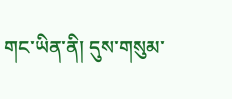གང་ཡིན་ནི། དུས་གསུམ་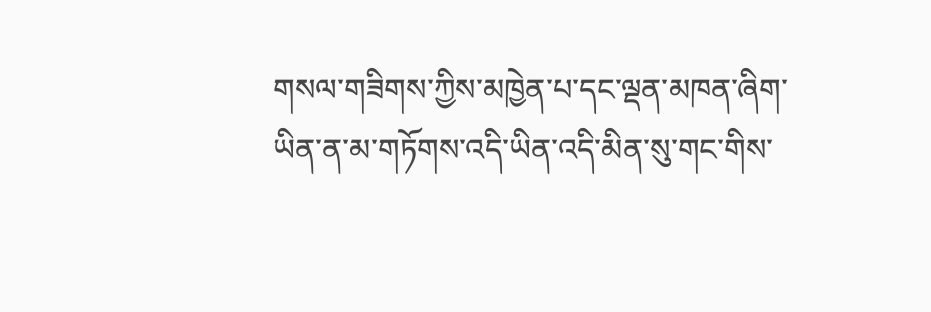གསལ་གཟིགས་ཀྱིས་མཁྱེན་པ་དང་ལྡན་མཁན་ཞིག་ཡིན་ན་མ་གཏོགས་འདི་ཡིན་འདི་མིན་སུ་གང་གིས་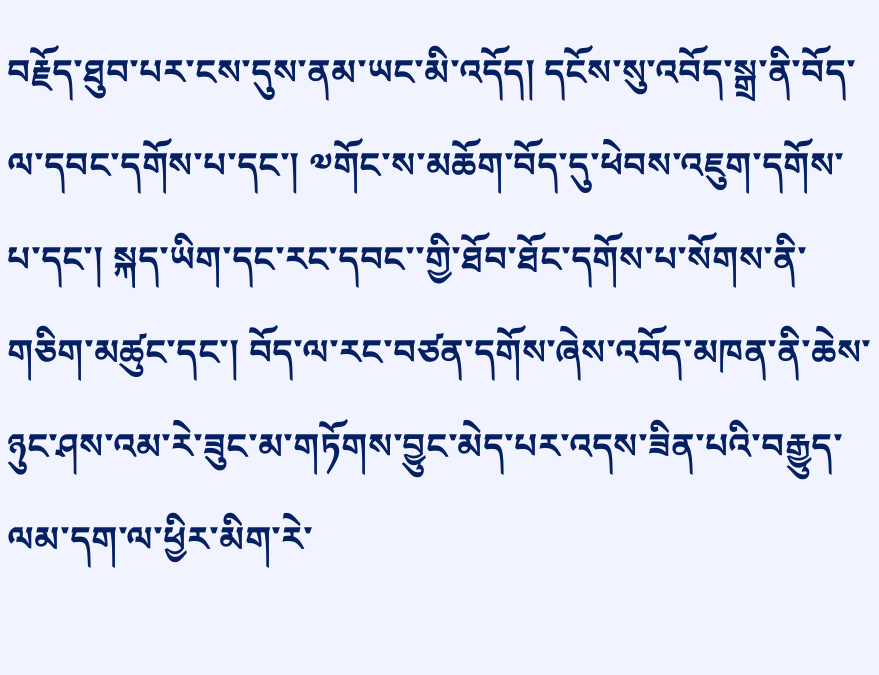བརྗོད་ཐུབ་པར་ངས་དུས་ནམ་ཡང་མི་འདོད། དངོས་སུ་འབོད་སྒྲ་ནི་བོད་ལ་དབང་དགོས་པ་དང་། ༧གོང་ས་མཆོག་བོད་དུ་ཕེབས་འཇུག་དགོས་པ་དང་། སྐད་ཡིག་དང་རང་དབང་་གྱི་ཐོབ་ཐོང་དགོས་པ་སོགས་ནི་གཅིག་མཚུང་དང་། བོད་ལ་རང་བཙན་དགོས་ཞེས་འབོད་མཁན་ནི་ཆེས་ཉུང་ཤས་འམ་རེ་ཟུང་མ་གཏོགས་བྱུང་མེད་པར་འདས་ཟིན་པའི་བརྒྱུད་ལམ་དག་ལ་ཕྱིར་མིག་རེ་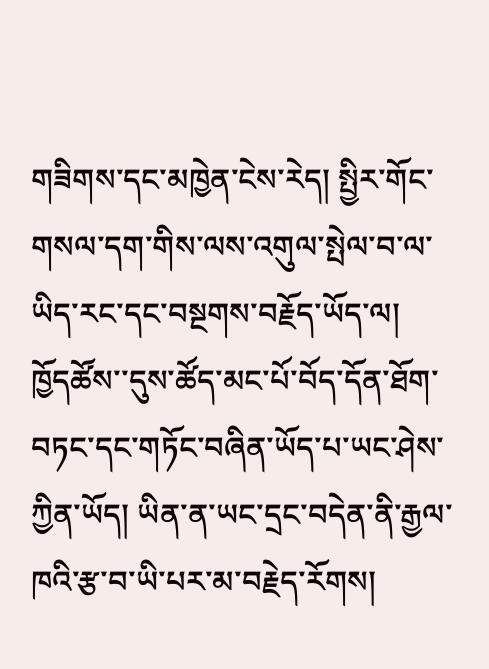གཟིགས་དང་མཁྱེན་ངེས་རེད། སྤྱིར་གོང་གསལ་དག་གིས་ལས་འགུལ་སྤེལ་བ་ལ་ཡིད་རང་དང་བསྔགས་བརྗོད་ཡོད་ལ། ཁྱོདཚོས་་དུས་ཚོད་མང་པོ་བོད་དོན་ཐོག་བཏང་དང་གཏོང་བཞིན་ཡོད་པ་ཡང་ཤེས་ཀྱིན་ཡོད། ཡིན་ན་ཡང་དྲང་བདེན་ནི་རྒྱལ་ཁའི་རྩ་བ་ཡི་པར་མ་བརྗེད་རོགས།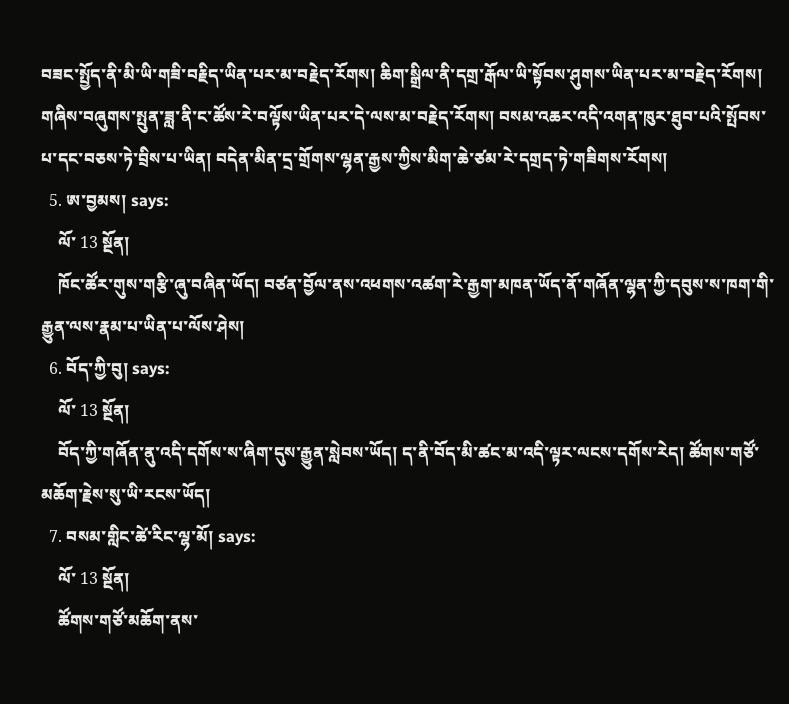བཟང་སྤྱོད་ནི་མི་ཡི་གཟི་བརྗིད་ཡིན་པར་མ་བརྗེད་རོགས། ཆིག་སྒྲིལ་ནི་དགྲ་རྒོལ་ཡི་སྟོབས་ཤུགས་ཡིན་པར་མ་བརྗེད་རོགས། གཞིས་བཞུགས་སྤུན་ཟླ་ནི་ང་ཚོས་རེ་བལྟོས་ཡིན་པར་དེ་ལས་མ་བརྗེད་རོགས། བསམ་འཆར་འདི་འགན་ཁུར་ཐུབ་པའི་སྤོབས་པ་དང་བཅས་ཏེ་བྲིས་པ་ཡིན། བདེན་མིན་དྲ་གྲོགས་ལྷན་རྒྱས་ཀྱིས་མིག་ཆེ་ཙམ་རེ་དགྲད་ཏེ་གཟིགས་རོགས།
  5. ཨ་བྱམས། says:
    ལོ་ 13 སྔོན།
    ཁོང་ཚོར་གུས་གརྩི་ཞུ་བཞིན་ཡོད། བཙན་བྱོལ་ནས་འཕགས་འཚག་རེ་རྒྱག་མཁན་ཡོད་ནོ་གཞོན་ལྷན་ཀྱི་དབུས་ས་ཁག་གི་རྒྱུན་ལས་རྣམ་པ་ཡིན་པ་ལོས་ཤེས།
  6. བོད་ཀྱི་བུ། says:
    ལོ་ 13 སྔོན།
    བོད་ཀྱི་གཞོན་ནུ་འདི་དགོས་ས་ཞིག་དུས་རྒྱུན་སླེབས་ཡོད། ད་ནི་བོད་མི་ཚང་མ་འདི་ལྟར་ལངས་དགོས་རེད། ཚོགས་གཙོ་མཆོག་རྗེས་སུ་ཡི་རངས་ཡོད།
  7. བསམ་གླིང་ཚེ་རིང་ལྷ་མོ། says:
    ལོ་ 13 སྔོན།
    ཚོགས་གཙོ་མཆོག་ནས་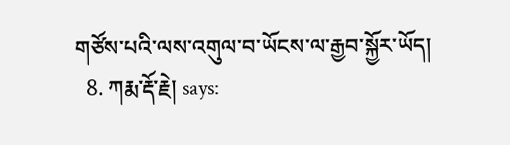གཙོས་པའི་ལས་འགུལ་བ་ཡོངས་ལ་རྒྱབ་སྐྱོར་ཡོད།
  8. ཀརྨ་རྡོ་རྗེ། says: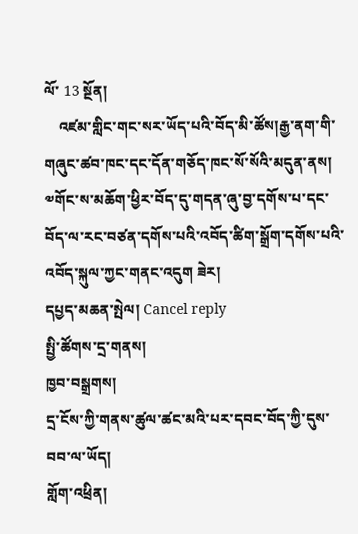ལོ་ 13 སྔོན།
    འཛམ་གླིང་གང་སར་ཡོད་པའི་བོད་མི་ཚོས།རྒྱ་ནག་གི་གཞུང་ཚབ་ཁང་དང་དོན་གཅོད་ཁང་སོ་སོའི་མདུན་ནས། ༧གོང་ས་མཆོག་ཕྱིར་བོད་དུ་གདན་ཞུ་བྱ་དགོས་པ་དང་བོད་ལ་རང་བཙན་དགོས་པའི་འབོད་ཚིག་སྒྲོག་དགོས་པའི་འབོད་སྐུལ་ཀྱང་གནང་འདུག ཟེར།
དཔྱད་མཆན་སྤེལ། Cancel reply
སྤྱི་ཚོགས་དྲ་གནས།
ཁྱབ་བསྒྲགས།
དྲ་ངོས་ཀྱི་གནས་ཚུལ་ཚང་མའི་པར་དབང་བོད་ཀྱི་དུས་བབ་ལ་ཡོད།
གློག་འཕྲིན།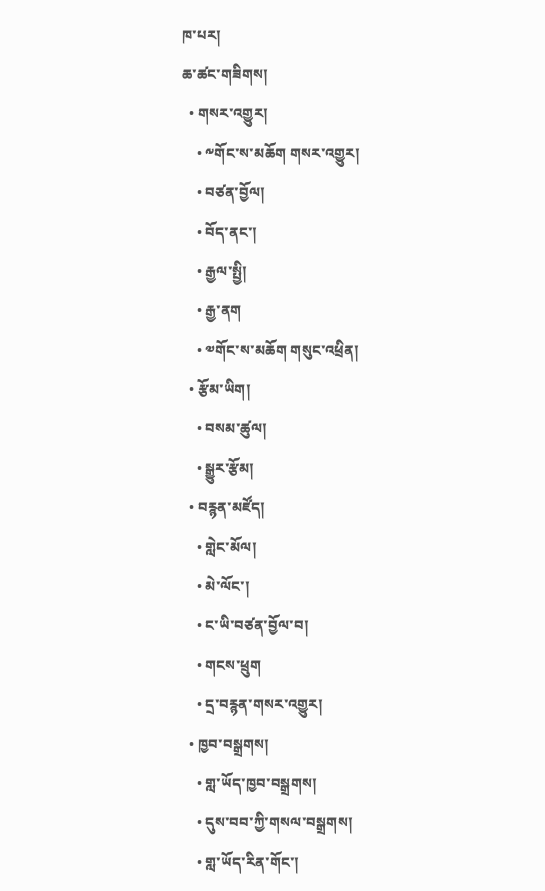ཁ་པར།
ཆ་ཚང་གཟིགས།
  • གསར་འགྱུར།
    • ༸གོང་ས་མཆོག གསར་འགྱུར།
    • བཙན་བྱོལ།
    • བོད་ནང་།
    • རྒྱལ་སྤྱི།
    • རྒྱ་ནག
    • ༧གོང་ས་མཆོག གསུང་འཕྲིན།
  • རྩོམ་ཡིག།
    • བསམ་ཚུལ།
    • སྒྱུར་རྩོམ།
  • བརྙན་མཛོད།
    • གླེང་མོལ།
    • མེ་ལོང་།
    • ང་ཡི་བཙན་བྱོལ་བ།
    • གངས་ཕྲུག
    • དྲ་བརྙན་གསར་འགྱུར།
  • ཁྱབ་བསྒྲགས།
    • གླ་ཡོད་ཁྱབ་བསྒྲགས།
    • དུས་བབ་ཀྱི་གསལ་བསྒྲགས།
    • གླ་ཡོད་རིན་གོང་།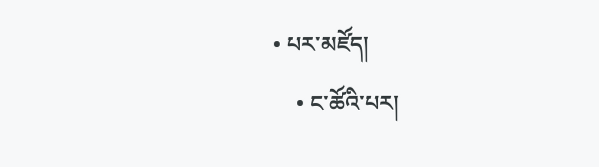• པར་མཛོད།
    • ང་ཚོའི་པར།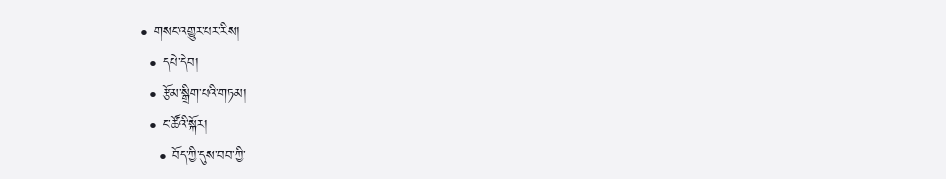• གསང་འགྱུར་པར་རིས།
  • དཔེ་དེབ།
  • རྩོམ་སྒྲིག་པའི་གཏམ།
  • ང་ཚོའི་སྐོར།
    • བོད་ཀྱི་དུས་བབ་ཀྱི་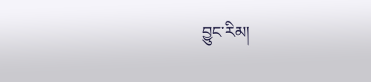བྱུང་རིམ།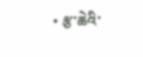• རྩ་ཆེའི་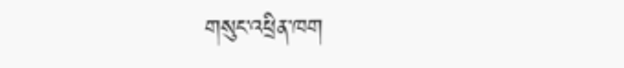གསུང་འཕྲིན་ཁག